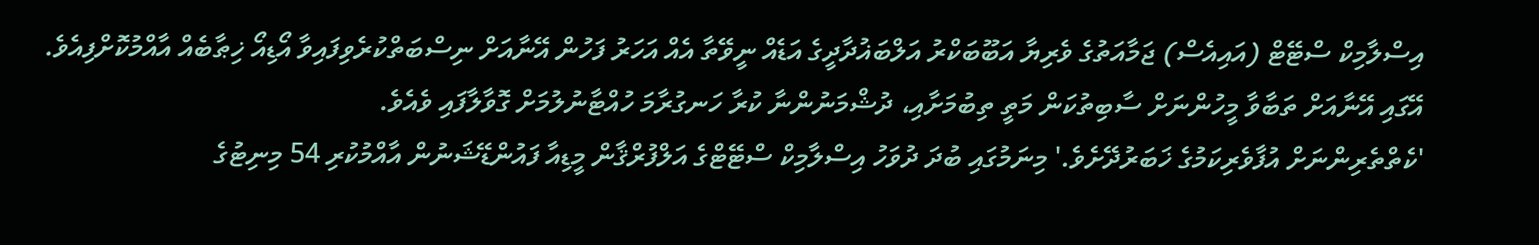އިސްލާމިކް ސްޓޭޓް (އައިއެސް) ޖަމާއަތުގެ ވެރިޔާ އަބޫބަކްރު އަލްބަޣުދާދީގެ އަޑެއް ނީވޭތާ އެއް އަހަރު ފަހުން އޭނާއަށް ނިސްބަތްކުރެވިފައިވާ އޯޑިއޯ ޚިޠާބެއް އާއްމުކޮށްފިއެވެ. އޭގައި އޭނާއަށް ތަބާވާ މީހުންނަށް ސާބިތުކަން މަތީ ތިބުމަށާއި، ދުޝްމަނުންނާ ކުރާ ހަނގުރާމަ ހުއްޓާނުލުމަށް ގޮވާލާފައި ވެއެވެ.
'ކެތްތެރިންނަށް އުފާވެރިކަމުގެ ޚަބަރުދޭށެވެ.' މިނަމުގައި ބުދަ ދުވަހު އިސްލާމިކް ސްޓޭޓްގެ އަލްފުރްޤާން މީޑިއާ ފައުންޑޭޝަނުން އާއްމުކުރި 54 މިނިޓުގެ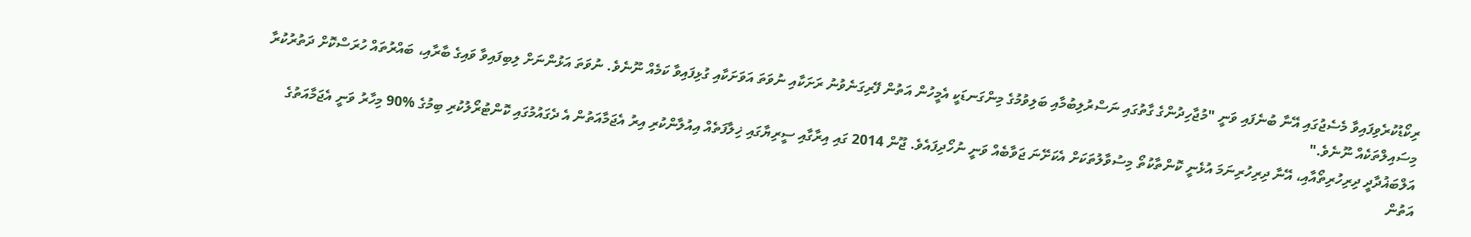ރިކޯޑުކުރެވިފައިވާ މެސެޖުގައި އޭނާ ބުނެފައި ވަނީ "މުޖާހިދުންގެ ގާތުގައި ނަސްރުލިބުމާއި ބަލިވުމުގެ މިންގަނޑަކީ އެމީހުން އަތުން ފޭރިގަނެވުނު ރަށަކާއި ނުވަތަ އަވަށަކާއި ގުޅިފައިވާ ކަމެއް ނޫނެވެ. ނުވަތަ އަޅުންނަށް ލިބިފައިވާ ވައިގެ ބާރާއި، ބައްރުތައް ހުރަސްކޮށް ދަތުރުކުރާ މިސައިލްތަކެއް ނޫނެވެ."
އަލްބަޣުދާދީ ދިރިހުރިތޯއާއި، އޭނާ ދިރިހުރިނަމަ އުޅެނީ ކޮންތާކުތޯ މިސުވާލުތަކަށް އެކަށޭނަ ޖަވާބެއް ވަނީ ނުހޯދިފައެވެ. ޖޫން 2014 ގައި އިރާގާއި ސީރިޔާގައި ޚިލާފަތެއް އިއުލާންކުރި އިރު އެޖަމާއަތުން އެ ދެގައުމުގައި ކޮންޓުރޯލުކުރި ބިމުގެ %90 މިހާރު ވަނީ އެޖަމާއަތުގެ އަތުން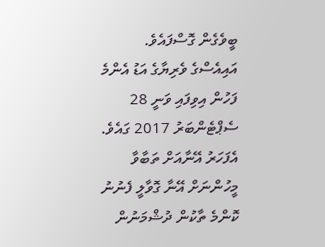ބީވެގެން ގޮސްފައެވެ.
އައިއެސްގެ ވެރިޔާގެ އަޑު އެންމެ ފަހުން އިވިފައި ވަނީ 28 ސެޕްޓެންބަރު 2017 ގައެވެ. އެފަހަރު އޭނާއަށް ތަބާވާ މީހުންނަށް އޭނާ ގޮވާލީ ފެނުނު ކޮންމެ ތާކުން ދުޝްމަނުން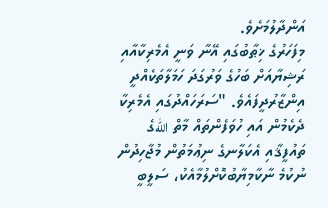އަންދާލުމަށެވެ.
މިފަހަރުގެ ޚިޠާބުގައި އޭނާ ވަނީ އެމެރިކާއާއި ރަޝިޔާއަށް ބަހުގެ ވަރުގަދަ ހަމަލާތަކެއްދީ އިންޒާރުދީފައެވެ. "ސަރަހައްދުގައި އެމެރިކާ ދެކެމުން އައި ހުވަފެންތައް މާތް اللهގެ ތައުފީޤާއި އެކަލާނގެ ނިޢުމަތުން މުޖާހިދުން ނުކުމެ ނާކާމިޔާބުކޮށްލުމާއެކު، ސަލީބީ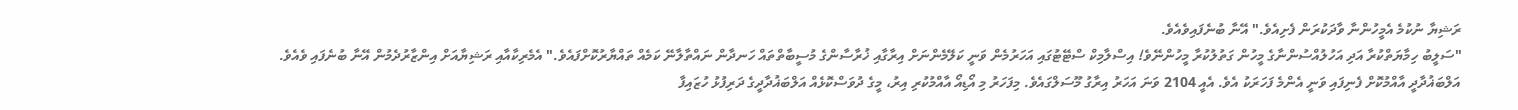ރަޝިޔާ ނުކުމެ އެމީހުންނާ ވާދަކުރަން ފެށިއެވެ." އޭނާ ބުނެފައިވެއެވެ.
"ސަލީބު ހިމާޔަތްކުރާ އަދި އަހުލުއްސުންނާގެ މީހުން ގަތުލުކުރާ މީހުންނޭވެ! އިސްލާމިކް ސްޓޭޓުގައި އަހަރުމެން ވަނީ ކަލޭމެންނަށް އިރާގާއި ޚުރާސާންގެ މުސީބާތްތައް ހަނދާން ނައްތާލާނޭ ކަމެއް ތައްޔާރުކޮށްފައެވެ." އެމެރިކާއާއި ރަޝިޔާއަށް އިންޒާރުދެމުން އޭނާ ބުނެފައި ވެއެވެ.
އަލްބަޣުދާދީ އާއްމުކޮށް ފެނިފައި ވަނީ އެންމެ ފަހަރަކު އެވެ. އެއީ 2104 ވަނަ އަހަރު އިރާގު މޫސަލްގައެވެ. މިފަހަރު މި އޯޑިއޯ އާއްމުކުރި އިރު، މީގެ ދުވަސްކޮޅެއް އަލްބަޣުދާދީގެ ދަރިފުޅު ހުޒައިފާ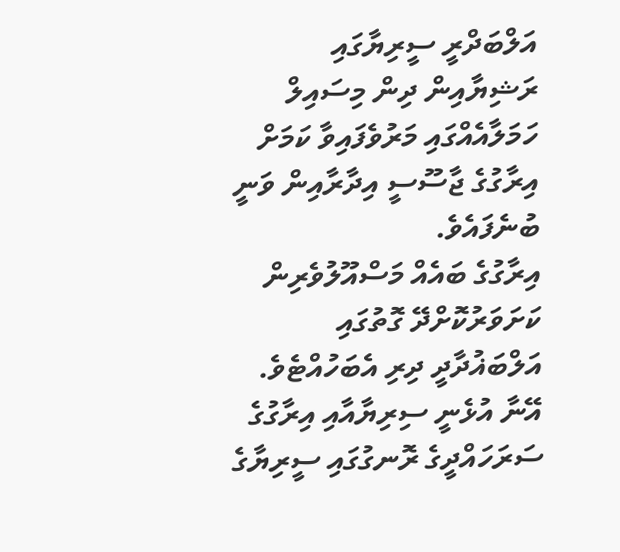އަލްބަދްރީ ސީރިޔާގައި ރަޝިޔާއިން ދިން މިސައިލް ހަމަލާއެއްގައި މަރުވެފައިވާ ކަމަށް އިރާގުގެ ޖާސޫސީ އިދާރާއިން ވަނީ ބުނެފައެވެ.
އިރާގުގެ ބައެއް މަސްއޫލުވެރިން ކަށަވަރުކޮށްދޭ ގޮތުގައި އަލްބަޣުދާދީ ދިރި އެބަހުއްޓެވެ. އޭނާ އުޅެނީ ސިރިޔާއާއި އިރާގުގެ ސަރަހައްދީގެ ރޮނގުގައި ސީރިޔާގެ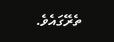ތެރޭގައެވެ.